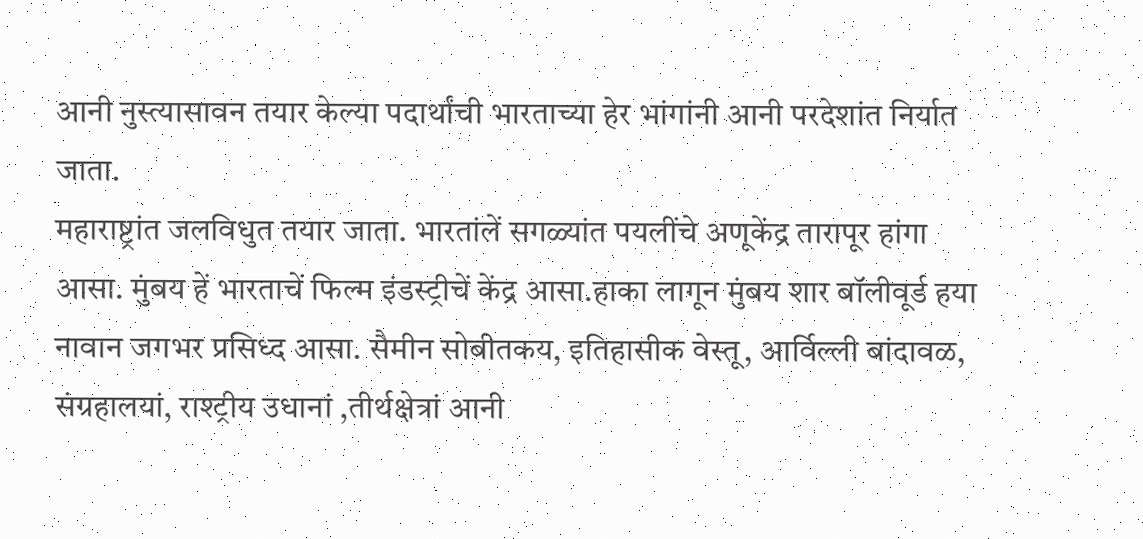आनी नुस्त्यासावन तयार केल्या पदार्थांची भारताच्या हेर भांगांनी आनी परदेशांत निर्यात जाता.
महाराष्ट्रांत जलविधुत तयार जाता. भारतांलें सगळ्यांत पयलींचे अणूकेंद्र तारापूर हांगा आसा. मुंबय हें भारताचें फिल्म इंडस्ट्रीचें केंद्र आसा.हाका लागून मुंबय शार बॉलीवूर्ड हया नावान जगभर प्रसिध्द आसा. सैमीन सोबीतकय, इतिहासीक वेस्तू, आर्विल्ली बांदावळ, संग्रहालयां, राश्ट्रीय उधानां ,तीर्थक्षेत्रां आनी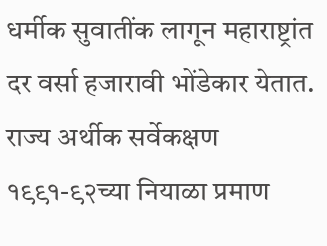धर्मीक सुवातींक लागून महाराष्ट्रांत दर वर्सा हजारावी भोंडेकार येतात.
राज्य अर्थीक सर्वेकक्षण १९९१-९२च्या नियाळा प्रमाण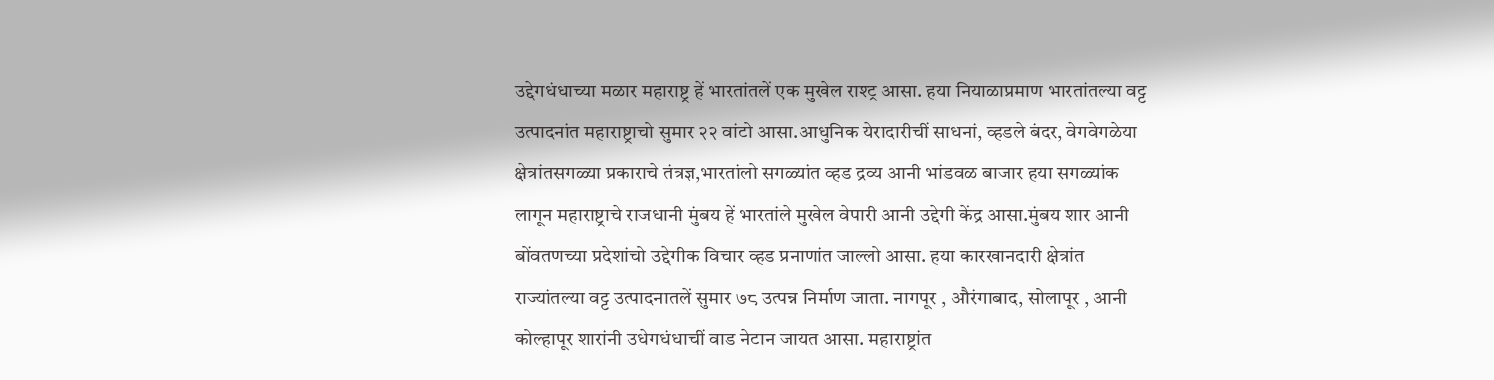उद्देगधंधाच्या मळार महाराष्ट्र हें भारतांतलें एक मुखेल राश्ट्र आसा. हया नियाळाप्रमाण भारतांतल्या वट्ट उत्पादनांत महाराष्ट्राचो सुमार २२ वांटो आसा.आधुनिक येरादारीचीं साधनां, व्हडले बंदर, वेगवेगळेया क्षेत्रांतसगळ्या प्रकाराचे तंत्रज्ञ,भारतांलो सगळ्यांत व्हड द्रव्य आनी भांडवळ बाजार हया सगळ्यांक लागून महाराष्ट्राचे राजधानी मुंबय हें भारतांले मुखेल वेपारी आनी उद्देगी केंद्र आसा.मुंबय शार आनी बोंवतणच्या प्रदेशांचो उद्देगीक विचार व्हड प्रनाणांत जाल्लो आसा. हया कारखानदारी क्षेत्रांत राज्यांतल्या वट्ट उत्पादनातलें सुमार ७८ उत्पन्न निर्माण जाता. नागपूर , औरंगाबाद, सोलापूर , आनी कोल्हापूर शारांनी उधेगधंधाचीं वाड नेटान जायत आसा. महाराष्ट्रांत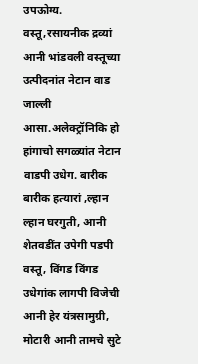उपऊोग्य. वस्तू,रसायनीक द्रव्यां आनी भांडवली वस्तूच्या उत्पीदनांत नेटान वाड जाल्ली आसा.अलेक्ट्रॉनिकि हो हांगाचो सगळ्यांत नेटान वाडपी उधेग. बारीक बारीक हत्यारां ,ल्हान ल्हान घरगुती, आनी शेतवडींत उपेगी पडपी वस्तू, विंगड विंगड उधेगांक लागपी विजेची आनी हेर यंत्रसामुग्री, मोटारी आनी तामचे सुटे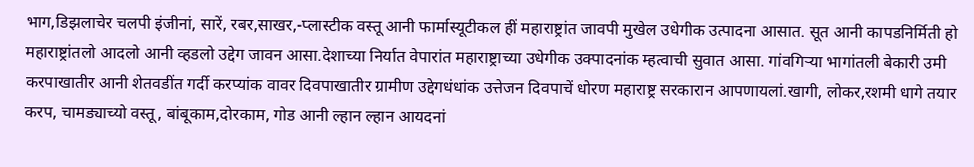भाग,डिझलाचेर चलपी इंजीनां, सारें, रबर,साखर,-प्लास्टीक वस्तू आनी फार्मास्यूटीकल हीं महाराष्ट्रांत जावपी मुखेल उधेगीक उत्पादना आसात. सूत आनी कापडनिर्मिती हो महाराष्ट्रांतलो आदलो आनी व्हडलो उद्देग जावन आसा.देशाच्या निर्यात वेपारांत महाराष्ट्राच्या उधेगीक उक्पादनांक म्हत्वाची सुवात आसा. गांवगिऱ्या भागांतली बेकारी उमी करपाखातीर आनी शेतवडींत गर्दी करप्यांक वावर दिवपाखातीर ग्रामीण उद्देगधंधांक उत्तेजन दिवपाचें धोरण महाराष्ट्र सरकारान आपणायलां.खागी, लोकर,रशमी धागे तयार करप, चामड्याच्यो वस्तू, बांबूकाम,दोरकाम, गोड आनी ल्हान ल्हान आयदनां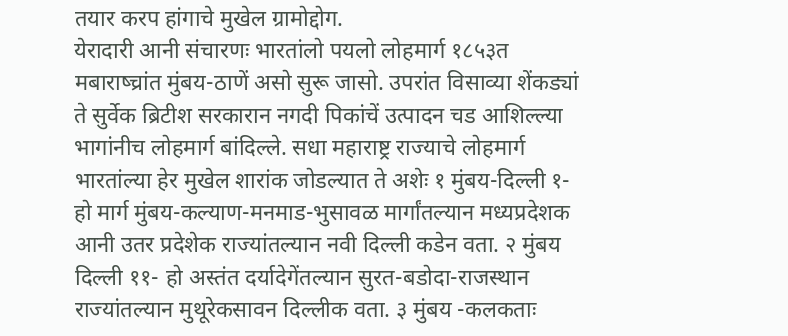तयार करप हांगाचे मुखेल ग्रामोद्दोग.
येरादारी आनी संचारणः भारतांलो पयलो लोहमार्ग १८५३त मबाराष्च्रांत मुंबय-ठाणें असो सुरू जासो. उपरांत विसाव्या शेंकड्यां ते सुर्वेक ब्रिटीश सरकारान नगदी पिकांचें उत्पादन चड आशिल्ल्या भागांनीच लोहमार्ग बांदिल्ले. सधा महाराष्ट्र राज्याचे लोहमार्ग भारतांल्या हेर मुखेल शारांक जोडल्यात ते अशेः १ मुंबय-दिल्ली १-हो मार्ग मुंबय-कल्याण-मनमाड-भुसावळ मार्गांतल्यान मध्यप्रदेशक आनी उतर प्रदेशेक राज्यांतल्यान नवी दिल्ली कडेन वता. २ मुंबय दिल्ली ११- हो अस्तंत दर्यादेगेंतल्यान सुरत-बडोदा-राजस्थान राज्यांतल्यान मुथूरेकसावन दिल्लीक वता. ३ मुंबय -कलकताः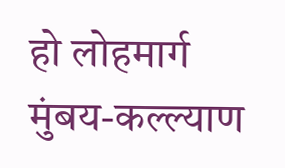हो लोहमार्ग मुंबय-कल्ल्याण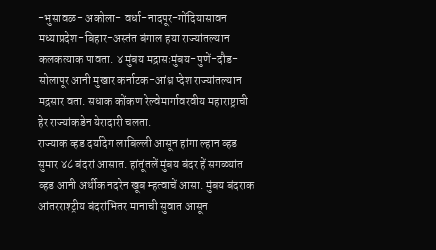-भुसावळ- अकोला- वर्धा-नादपूर-गोंदियासावन मध्याप्रदेश-बिहार-अस्तंत बंगाल हया राज्यांतल्यान कलकत्याक पावता. ४ मुंबय मद्रासःमुंबय-पुणें-दौड-सोलापूर आनी मुखार कर्नाटक-आंध्र प्देश राज्यांतल्यान मद्रसार वता. सधाक कोंकण रेल्वेमार्गावरवीय महाराष्ट्राची हेर राज्यांकडेन येरादारी चलता.
राज्याक व्हड दर्यादेग लाबिल्ली आसून हांगा ल्हान व्हड सुमार ४८ बंदरां आसात. हांतूंतलें मुंबय बंदर हें सगळ्यांत व्हड आनी अर्थीक नदरेन खूब म्हत्वाचें आसा. मुंबय बंदराक आंतरराश्ट्रीय बंदरांभितर मानाची सुवात आसून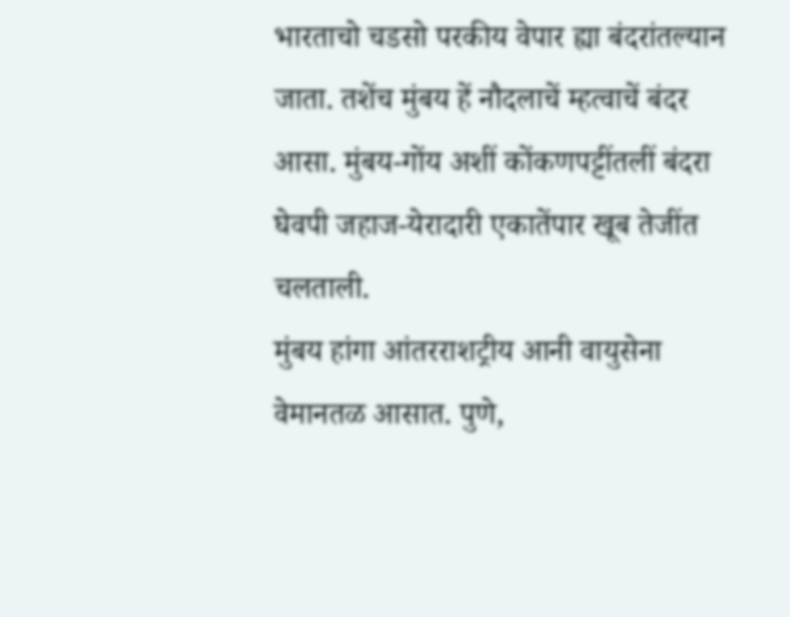भारताचो चडसो परकीय वेपार ह्या बंदरांतल्यान जाता. तशेंच मुंबय हें नौदलाचें म्हत्वाचें बंदर आसा. मुंबय-गोंय अशीं कोंकणपट्टींतलीं बंदरा घेवपी जहाज-येरादारी एकातेंपार खूब तेजींत चलताली.
मुंबय हांगा आंतरराशट्रीय आनी वायुसेना वेमानतळ आसात. पुणे,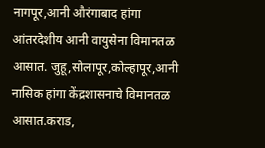नागपूर,आनी औरंगाबाद हांगा आंतरदेशीय आनी वायुसेना विमानतळ आसात. जुहू,सोलापूर,कोल्हापूर,आनी नासिक हांगा केंद्रशासनाचे विमानतळ आसात.कराड,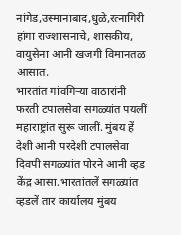नांगेड,उस्मानाबाद,धुळे,रत्नागिरी हांगा राज्शासनाचे, शासकीय, वायुसेना आनी खजगी विमानतळ आसात.
भारतांत गांवगिऱ्या वाठारांनी फरती टपालसेवा सगळ्यांत पयलीं महाराष्ट्रांत सुरू जालीं. मुंबय हें देशी आनी परदेशी टपालसेवा दिवपी सगळ्यांत पोरने आनी व्हड केंद्र आसा.भारतांतलें सगळ्यांत व्हडलें तार कार्यालय मुंबय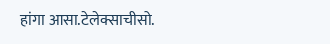हांगा आसा.टेलेक्साचीसो.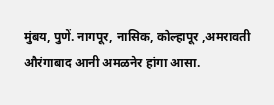मुंबय, पुणें. नागपूर, नासिक, कोल्हापूर ,अमरावती औरंगाबाद आनी अमळनेर हांगा आसा.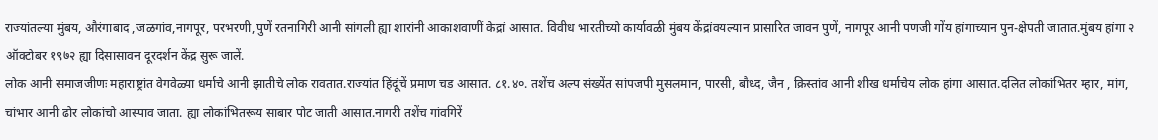राज्यांतल्या मुंबय, औरंगाबाद ,जळगांव,नागपूर, परभरणी,पुणें रतनागिरी आनी सांगली ह्या शारांनी आकाशवाणीं केद्रां आसात. विवीध भारतीच्यो कार्यावळी मुंबय केंद्रांवयल्यान प्रासारित जावन पुणें, नागपूर आनी पणजी गोंय हांगाच्यान पुन-क्षेपती जातात.मुंबय हांगा २ ऑक्टोबर १९७२ ह्या दिसासावन दूरदर्शन केंद्र सुरू जालें.
लोक आनी समाजजीणः महाराष्ट्रांत वेगवेळ्या धर्माचे आनी झातीचे लोक रावतात.राज्यांत हिंदूंचें प्रमाण चड आसात. ८१.४०. तशेंच अल्प संख्येंत सांपजपी मुसलमान, पारसी, बौध्द, जैन , क्रिस्तांव आनी शीख धर्माचेय लोक हांगा आसात.दलित लोकांभितर म्हार, मांग, चांभार आनी ढोर लोकांचो आस्पाव जाता. ह्या लोकांभितरूय साबार पोट जाती आसात.नागरी तशेंच गांवगिरें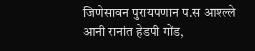जिणेसावन पुरायपणान प.स आश्ल्ले आनी रानांत हेडपी गोंड,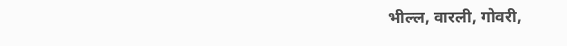भील्ल, वारली, गोवरी,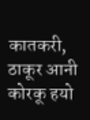कातकरी, ठाकूर आनी कोरकू हयो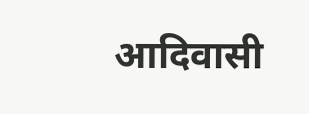आदिवासी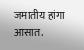जमातीय हांगा आसात.